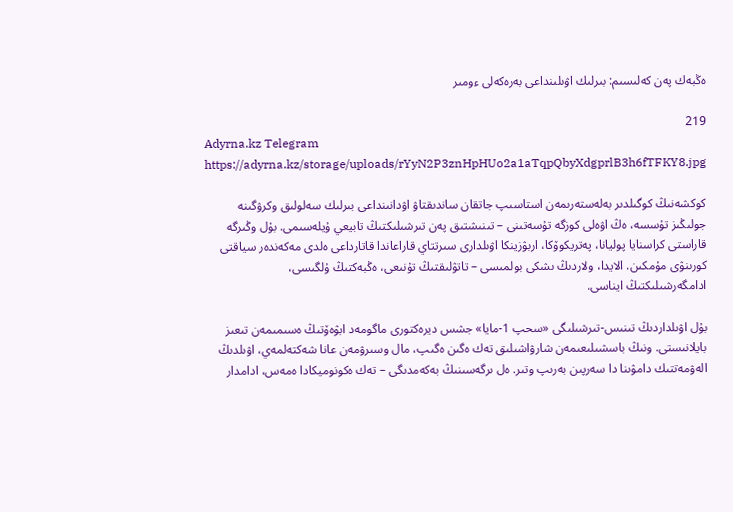ەڭبەك پەن كەلىسىم: بىرلىك اۋىلىنداعى بەرەكەلى ءومىر

219
Adyrna.kz Telegram
https://adyrna.kz/storage/uploads/rYyN2P3znHpHUo2a1aTqpQbyXdgprlB3h6fTFKY8.jpg

كوكشەنىڭ كوگىلدىر بەلەستەرىمەن استاسىپ جاتقان ساندىقتاۋ اۋدانىنداعى بىرلىك سەلولىق وكرۋگىنە جولىڭىز تۇسسە، ەڭ اۋەلى كوزگە تۇسەتىنى – تىنىشتىق پەن تىرشىلىكتىڭ تابيعي ۇيلەسىمى. بۇل وڭىرگە قاراستى كراسنايا پوليانا، پەتريكوۆكا، اربۋزينكا اۋىلدارى سىرتتاي قاراعاندا قاتارداعى ەلدى مەكەندەر سياقتى كورىنۋى مۇمكىن. الايدا، ولاردىڭ ىشكى بولمىسى – تاتۋلىقتىڭ تۇنىعى، ەڭبەكتىڭ ۇلگىسى، ادامگەرشىلىكتىڭ ايناسى.

بۇل اۋىلداردىڭ تىنىس-تىرشىلىگى «سحپ 1-مايا» جشس ديرەكتورى ماگومەد ابۋەۆتىڭ ەسىمىمەن تىعىز بايلانىستى. ونىڭ باسشىلىعىمەن شارۋاشىلىق تەك ەگىن ەگىپ، مال وسىرۋمەن عانا شەكتەلمەي، اۋىلدىڭ الەۋمەتتىك دامۋىنا دا سەرپىن بەرىپ وتىر. ەل ىرگەسىنىڭ بەكەمدىگى – تەك ەكونوميكادا ەمەس، ادامدار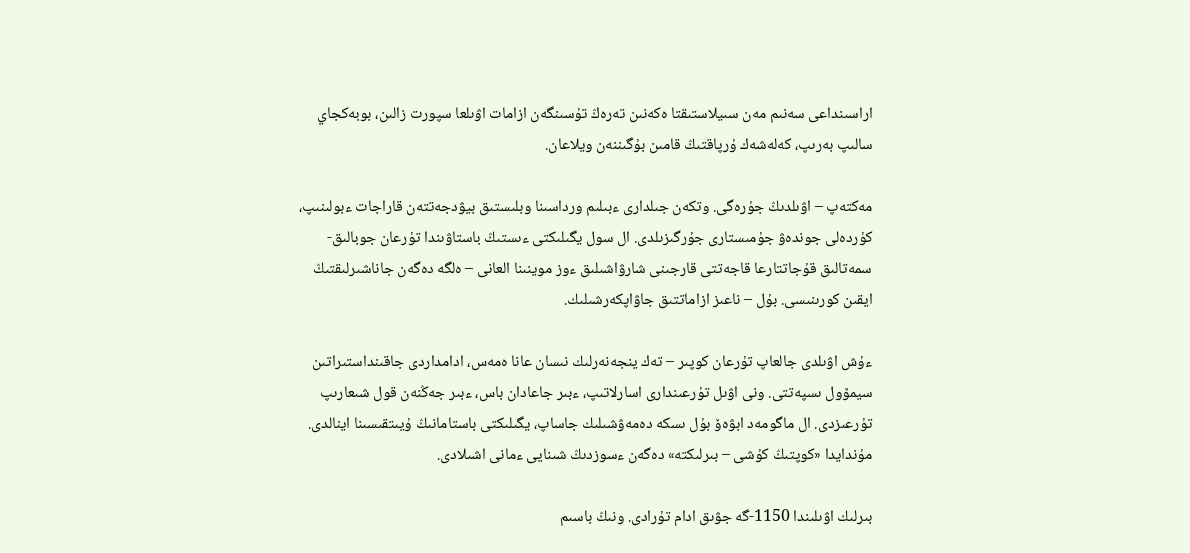اراسىنداعى سەنىم مەن سىيلاستىقتا ەكەنىن تەرەڭ تۇسىنگەن ازامات اۋىلعا سپورت زالىن، بوبەكجاي سالىپ بەرىپ، كەلەشەك ۇرپاقتىڭ قامىن بۇگىننەن ويلاعان.

مەكتەپ – اۋىلدىڭ جۇرەگى. وتكەن جىلدارى ءبىلىم ورداسىنا وبلىستىق بيۋدجەتتەن قاراجات ءبولىنىپ، كۇردەلى جوندەۋ جۇمىستارى جۇرگىزىلدى. ال سول يگىلىكتى ءىستىڭ باستاۋىندا تۇرعان جوبالىق-سمەتالىق قۇجاتتارعا قاجەتتى قارجىنى شارۋاشىلىق ءوز موينىنا العانى – ەلگە دەگەن جاناشىرلىقتىڭ ايقىن كورىنىسى. بۇل – ناعىز ازاماتتىق جاۋاپكەرشىلىك.

ءۇش اۋىلدى جالعاپ تۇرعان كوپىر – تەك ينجەنەرلىك نىسان عانا ەمەس، ادامداردى جاقىنداستىراتىن سيمۆول ىسپەتتى. ونى اۋىل تۇرعىندارى اسارلاتىپ، ءبىر جاعادان باس، ءبىر جەڭنەن قول شىعارىپ تۇرعىزدى. ال ماگومەد ابۋەۆ بۇل ىسكە دەمەۋشىلىك جاساپ، يگىلىكتى باستامانىڭ ۇيىتقىسىنا اينالدى. مۇندايدا «كوپتىڭ كۇشى – بىرلىكتە» دەگەن ءسوزدىڭ شىنايى ءمانى اشىلادى.

بىرلىك اۋىلىندا 1150-گە جۋىق ادام تۇرادى. ونىڭ باسىم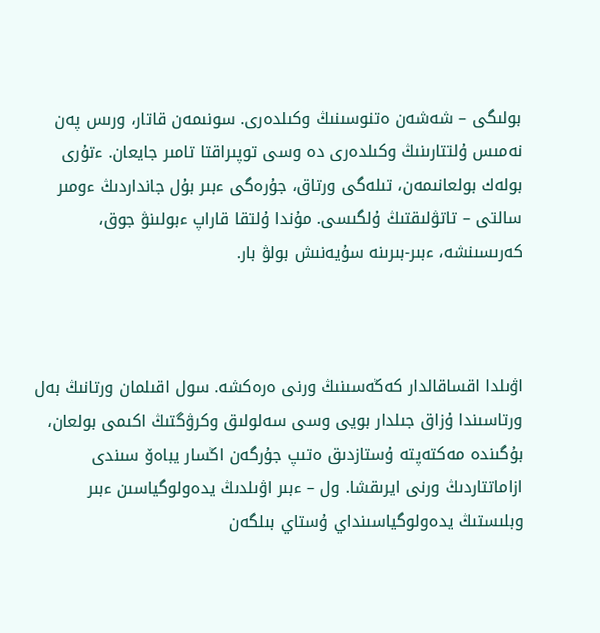بولىگى – شەشەن ەتنوسىنىڭ وكىلدەرى. سونىمەن قاتار، ورىس پەن نەمىس ۇلتتارىنىڭ وكىلدەرى دە وسى توپىراقتا تامىر جايعان. ءتۇرى بولەك بولعانىمەن، تىلەگى ورتاق، جۇرەگى ءبىر بۇل جانداردىڭ ءومىر سالتى – تاتۋلىقتىڭ ۇلگىسى. مۇندا ۇلتقا قاراپ ءبولىنۋ جوق، كەرىسىنشە، ءبىر-بىرىنە سۇيەنىش بولۋ بار.



اۋىلدا اقساقالدار كەڭەسىنىڭ ورنى ەرەكشە. سول اقىلمان ورتانىڭ بەل ورتاسىندا ۇزاق جىلدار بويى وسى سەلولىق وكرۋگتىڭ اكىمى بولعان، بۇگىندە مەكتەپتە ۇستازدىق ەتىپ جۇرگەن اڭسار يباەۆ سىندى ازاماتتاردىڭ ورنى ايرىقشا. ول – ءبىر اۋىلدىڭ يدەولوگياسىن ءبىر وبلىستىڭ يدەولوگياسىنداي ۇستاي بىلگەن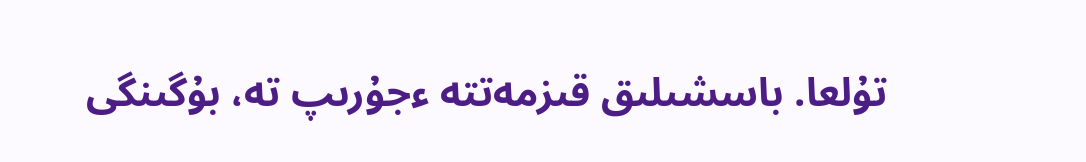تۇلعا. باسشىلىق قىزمەتتە ءجۇرىپ تە، بۇگىنگى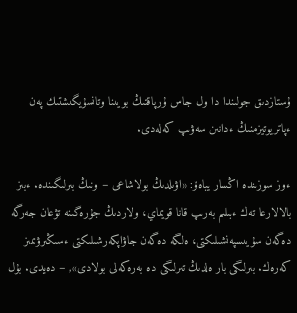ۇستازدىق جولىندا دا ول جاس ۇرپاقتىڭ بويىنا وتانسۇيگىشتىك پەن ءپاتريوتيزمنىڭ ءدانىن سەۋىپ كەلەدى.

ءوز سوزىندە اڭسار يباەۆ: «اۋىلدىڭ بولاشاعى – ونىڭ بىرلىگىندە. ءبىز بالالارعا تەك ءبىلىم بەرىپ قانا قويماي، ولاردىڭ جۇرەگىنە تۋعان جەرگە دەگەن سۇيىسپەنشىلىكتى، ەلگە دەگەن جاۋاپكەرشىلىكتى ءسىڭىرۋىمىز كەرەك. بىرلىگى بار ەلدىڭ تىرلىگى دە بەرەكەلى بولادى», – دەيدى. بۇل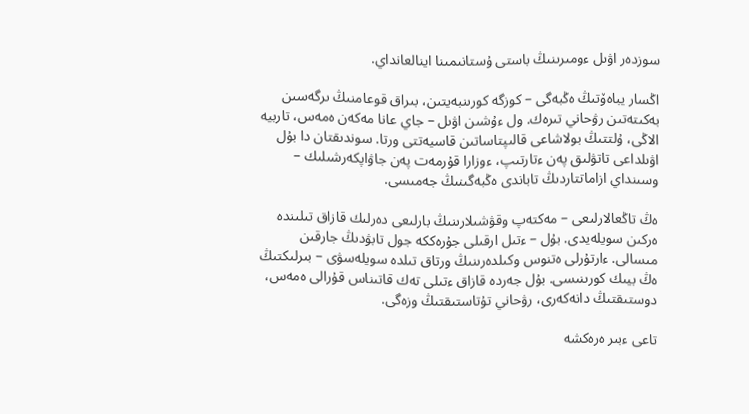سوزدەر اۋىل ءومىرىنىڭ باستى ۇستانىمىنا اينالعانداي.

اڭسار يباەۆتىڭ ەڭبەگى – كوزگە كورىنبەيتىن، بىراق قوعامنىڭ ىرگەسىن بەكىتەتىن رۋحاني تىرەك. ول ءۇشىن اۋىل – جاي عانا مەكەن ەمەس، تاربيە الاڭى، ۇلتتىڭ بولاشاعى قالىپتاساتىن قاسيەتتى ورتا. سوندىقتان دا بۇل اۋىلداعى تاتۋلىق پەن ءتارتىپ، ءوزارا قۇرمەت پەن جاۋاپكەرشىلىك – وسىنداي ازاماتتاردىڭ تاباندى ەڭبەگىنىڭ جەمىسى.

ەڭ تاڭعالارلىعى – مەكتەپ وقۋشىلارىنىڭ بارلىعى دەرلىك قازاق تىلىندە ەركىن سويلەيدى. بۇل – ءتىل ارقىلى جۇرەككە جول تابۋدىڭ جارقىن مىسالى. ءارتۇرلى ەتنوس وكىلدەرىنىڭ ورتاق تىلدە سويلەسۋى – بىرلىكتىڭ ەڭ بيىك كورىنىسى. بۇل جەردە قازاق ءتىلى تەك قاتىناس قۇرالى ەمەس، دوستىقتىڭ دانەكەرى، رۋحاني تۇتاستىقتىڭ وزەگى.

تاعى ءبىر ەرەكشە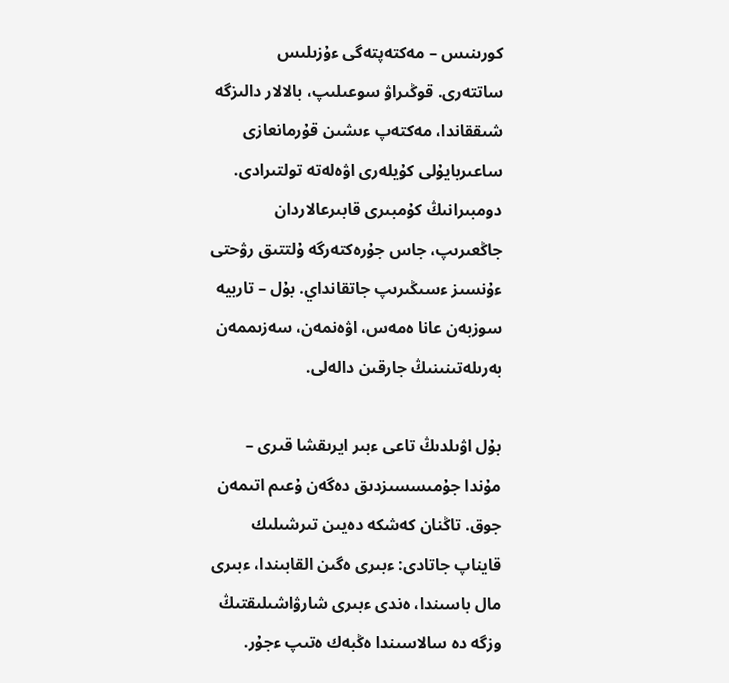كورىنىس – مەكتەپتەگى ءۇزىلىس ساتتەرى. قوڭىراۋ سوعىلىپ، بالالار دالىزگە شىققاندا، مەكتەپ ءىشىن قۇرمانعازى ساعىربايۇلى كۇيلەرى اۋەلەتە تولتىرادى. دومبىرانىڭ كۇمبىرى قابىرعالاردان جاڭعىرىپ، جاس جۇرەكتەرگە ۇلتتىق رۋحتى ءۇنسىز ءسىڭىرىپ جاتقانداي. بۇل – تاربيە سوزبەن عانا ەمەس، اۋەنمەن، سەزىممەن بەرىلەتىنىنىڭ جارقىن دالەلى.

بۇل اۋىلدىڭ تاعى ءبىر ايرىقشا قىرى – مۇندا جۇمىسسىزدىق دەگەن ۇعىم اتىمەن جوق. تاڭنان كەشكە دەيىن تىرشىلىك قايناپ جاتادى: ءبىرى ەگىن القابىندا، ءبىرى مال باسىندا، ەندى ءبىرى شارۋاشىلىقتىڭ وزگە دە سالاسىندا ەڭبەك ەتىپ ءجۇر.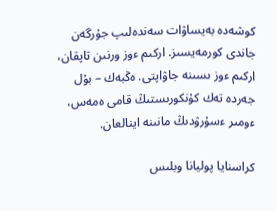كوشەدە بەيساۋات سەندەلىپ جۇرگەن جاندى كورمەيسىز. اركىم ءوز ورنىن تاپقان، اركىم ءوز ىسىنە جاۋاپتى. ەڭبەك – بۇل جەردە تەك كۇنكورىستىڭ قامى ەمەس، ءومىر ءسۇرۋدىڭ مانىنە اينالعان.

كراسنايا پوليانا وبلىس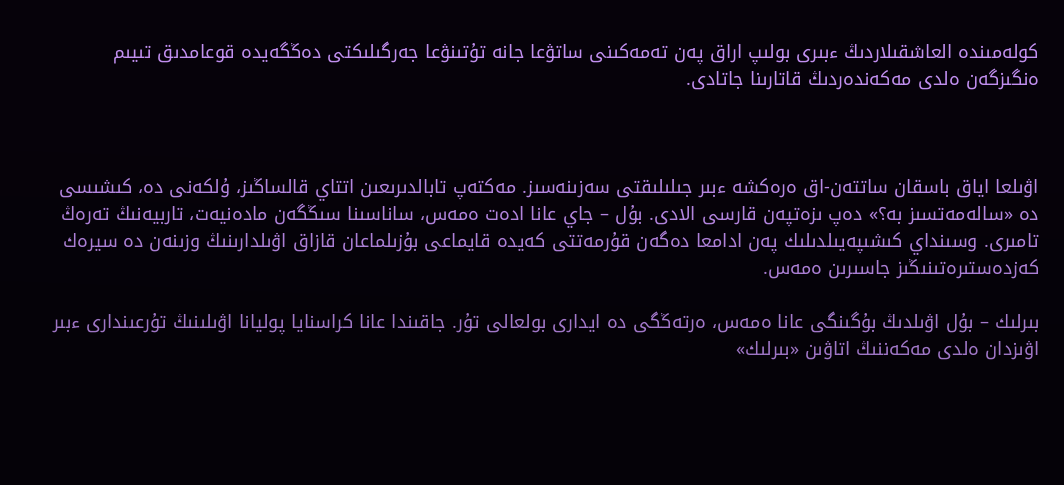كولەمىندە العاشقىلاردىڭ ءبىرى بولىپ اراق پەن تەمەكىنى ساتۋعا جانە تۇتىنۋعا جەرگىلىكتى دەڭگەيدە قوعامدىق تىيىم ەنگىزگەن ەلدى مەكەندەردىڭ قاتارىنا جاتادى.



اۋىلعا اياق باسقان ساتتەن-اق ەرەكشە ءبىر جىلىلىقتى سەزىنەسىز. مەكتەپ تابالدىرىعىن اتتاي قالساڭىز، ۇلكەنى دە، كىشىسى دە «سالەمەتسىز بە؟» دەپ ىزەتپەن قارسى الادى. بۇل – جاي عانا ادەت ەمەس، ساناسىنا سىڭگەن مادەنيەت، تاربيەنىڭ تەرەڭ تامىرى. وسىنداي كىشىپەيىلدىلىك پەن ادامعا دەگەن قۇرمەتتى كەيدە قايماعى بۇزىلماعان قازاق اۋىلدارىنىڭ وزىنەن دە سيرەك كەزدەستىرەتىنىڭىز جاسىرىن ەمەس.

بىرلىك – بۇل اۋىلدىڭ بۇگىنگى عانا ەمەس، ەرتەڭگى دە ايدارى بولعالى تۇر. جاقىندا عانا كراسنايا پوليانا اۋىلىنىڭ تۇرعىندارى ءبىر اۋىزدان ەلدى مەكەننىڭ اتاۋىن «بىرلىك»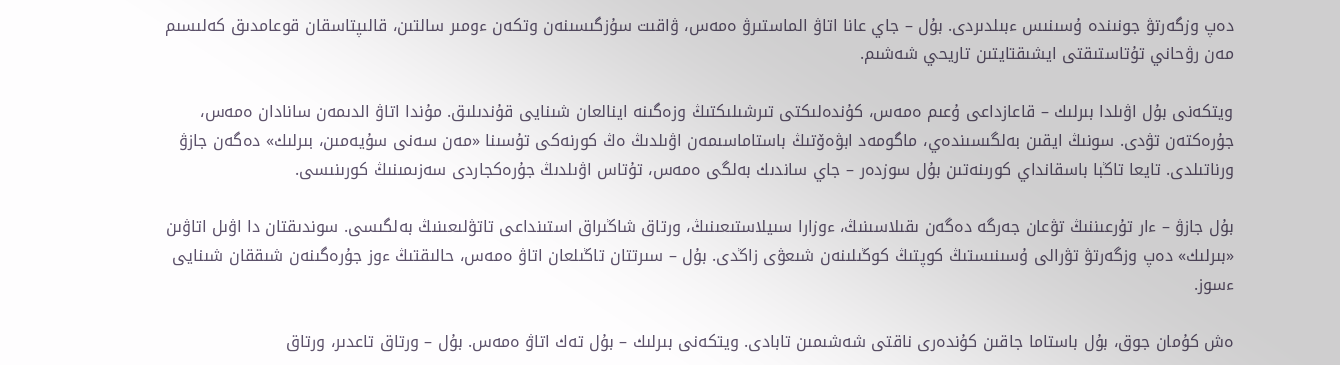دەپ وزگەرتۋ جونىندە ۇسىنىس ءبىلدىردى. بۇل – جاي عانا اتاۋ الماستىرۋ ەمەس، ۋاقىت سۇزگىسىنەن وتكەن ءومىر سالتىن، قالىپتاسقان قوعامدىق كەلىسىم مەن رۋحاني تۇتاستىقتى ايشىقتايتىن تاريحي شەشىم.

ويتكەنى بۇل اۋىلدا بىرلىك – قاعازداعى ۇعىم ەمەس، كۇندەلىكتى تىرشىلىكتىڭ وزەگىنە اينالعان شىنايى قۇندىلىق. مۇندا اتاۋ الدىمەن سانادان ەمەس، جۇرەكتەن تۋدى. سونىڭ ايقىن بەلگىسىندەي، ماگومەد ابۋەۆتىڭ باستاماسىمەن اۋىلدىڭ ەڭ كورنەكى تۇسىنا «مەن سەنى سۇيەمىن، بىرلىك» دەگەن جازۋ ورناتىلدى. تايعا تاڭبا باسقانداي كورىنەتىن بۇل سوزدەر – جاي ساندىك بەلگى ەمەس، تۇتاس اۋىلدىڭ جۇرەكجاردى سەزىمىنىڭ كورىنىسى.

بۇل جازۋ – ءار تۇرعىننىڭ تۋعان جەرگە دەگەن ىقىلاسىنىڭ، ءوزارا سىيلاستىعىنىڭ، ورتاق شاڭىراق استىنداعى تاتۋلىعىنىڭ بەلگىسى. سوندىقتان دا اۋىل اتاۋىن «بىرلىك» دەپ وزگەرتۋ تۋرالى ۇسىنىستىڭ كوپتىڭ كوڭىلىنەن شىعۋى زاڭدى. بۇل – سىرتتان تاڭىلعان اتاۋ ەمەس، حالىقتىڭ ءوز جۇرەگىنەن شىققان شىنايى ءسوز.

ەش كۇمان جوق، بۇل باستاما جاقىن كۇندەرى ناقتى شەشىمىن تابادى. ويتكەنى بىرلىك – بۇل تەك اتاۋ ەمەس. بۇل – ورتاق تاعدىر، ورتاق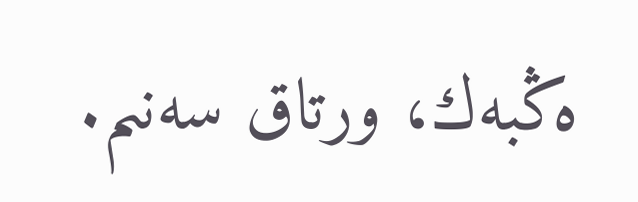ەڭبەك، ورتاق سەنىم.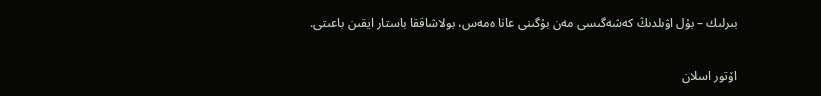بىرلىك – بۇل اۋىلدىڭ كەشەگىسى مەن بۇگىنى عانا ەمەس، بولاشاققا باستار ايقىن باعىتى.

اۆتور اسلان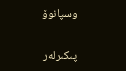وسپانوۆ

پىكىرلەر